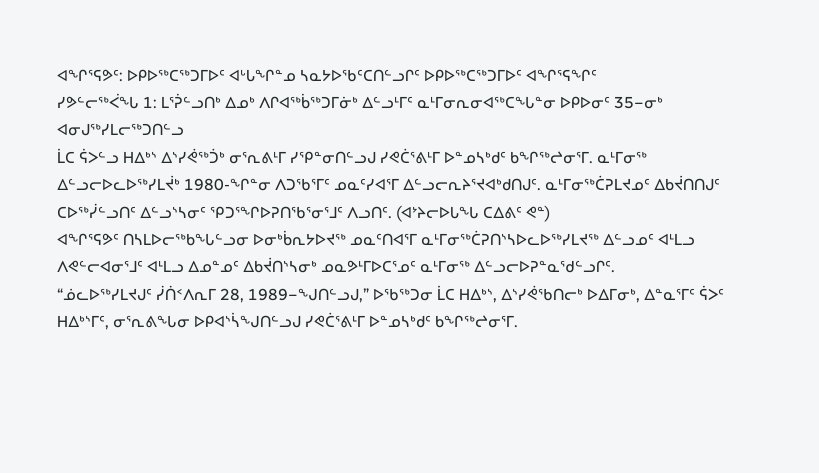ᐊᖏᕐᕋᕗᑦ: ᐅᑭᐅᖅᑕᖅᑐᒥᐅᑦ ᐊᒡᒐᖏᓐᓄ ᓴᓇᔭᐅᖃᑦᑕᑎᓪᓗᒋᑦ ᐅᑭᐅᖅᑕᖅᑐᒥᐅᑦ ᐊᖏᕐᕋᖏᑦ
ᓯᕗᓪᓕᖅᐹᖓ 1: ᒪᕐᕉᓪᓗᑎᒃ ᐃᓄᒃ ᐱᒋᐊᖅᑳᖅᑐᒥᓃᒃ ᐃᓪᓗᒻᒥᑦ ᓇᒻᒥᓂᕆᓂᐊᖅᑕᖓᓐᓂ ᐅᑭᐅᓂᑦ 35−ᓂᒃ ᐊᓂᒍᖅᓯᒪᓕᖅᑐᑎᓪᓗ
ᒫᑕ ᕌᐳᓪᓗ ᕼᐃᒃᔅ ᐃᔅᓯᕚᖅᑑᒃ ᓂᕐᕆᕕᒻᒥ ᓯᕿᓐᓂᑎᓪᓗᒍ ᓯᕙᑖᕐᕕᒻᒥ ᐅᓐᓄᓴᒃᑯᑦ ᑲᖏᖅᖠᓂᕐᒥ. ᓇᒻᒥᓂᖅ ᐃᓪᓗᓕᐅᓚᐅᖅᓯᒪᔫᒃ 1980-ᖏᓐᓂ ᐱᑐᖃᕐᒥᑦ ᓄᓇᑦᓯᐊᕐᒥ ᐃᓪᓗᓕᕆᔨᕐᔪᐊᒃᑯᑎᒍᑦ. ᓇᒻᒥᓂᖅᑖᕈᒪᔪᓄᑦ ᐃᑲᔫᑎᑎᒍᑦ ᑕᐅᖅᓰᓪᓗᑎᑦ ᐃᓪᓗᔅᓴᓂᑦ ᕿᑐᕐᖏᐅᕈᑎᖃᕐᓂᕐᒧᑦ ᐱᓗᑎᑦ. (ᐊᔾᔨᓕᐅᒐᖓ ᑕᐃᕕᑦ ᕙᓐ)
ᐊᖏᕐᕋᕗᑦ ᑎᓴᒪᐅᓕᖅᑲᖓᓪᓗᓂ ᐅᓂᒃᑳᕆᔭᐅᔪᖅ ᓄᓇᑦᑎᐊᕐᒥ ᓇᒻᒥᓂᖅᑖᕈᑎᔅᓴᐅᓚᐅᖅᓯᒪᔪᖅ ᐃᓪᓗᓄᑦ ᐊᒻᒪᓗ ᐱᕙᓪᓕᐊᓂᕐᒧᑦ ᐊᒻᒪᓗ ᐃᓄᓐᓄᑦ ᐃᑲᔫᑎᔅᓴᓂᒃ ᓄᓇᕗᒻᒥᐅᑕᕐᓄᑦ ᓇᒻᒥᓂᖅ ᐃᓪᓗᓕᐅᕈᓐᓇᖁᓪᓗᒋᑦ.
“ᓅᓚᐅᖅᓯᒪᔪᒍᑦ ᓰᑏᑉᐱᕆᒥ 28, 1989−ᖑᑎᓪᓗᒍ,” ᐅᖃᖅᑐᓂ ᒫᑕ ᕼᐃᒃᔅ, ᐃᔅᓯᕚᖃᑎᓕᒃ ᐅᐃᒥᓂᒃ, ᐃᓐᓇᕐᒥᑦ ᕌᐳᑦ ᕼᐃᒃᔅᒥᑦ, ᓂᕐᕆᕕᖓᓂ ᐅᑭᐊᔅᓵᖑᑎᓪᓗᒍ ᓯᕙᑖᕐᕕᒻᒥ ᐅᓐᓄᓴᒃᑯᑦ ᑲᖏᖅᖠᓂᕐᒥ.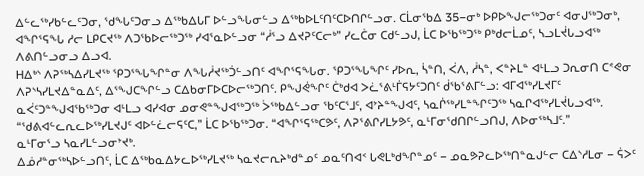ᐃᓪᓚᖅᓯᑲᓪᓚᑦᑐᓂ, ᖁᖓᑦᑐᓂᓗ ᐃᖅᑲᐃᒐᒥ ᐅᓪᓗᖓᓂᓪᓗ ᐃᖅᑲᐅᒪᑦᑎᑦᑕᐅᑎᒋᓪᓗᓂ. ᑕᒫᓂᖃᐃ 35−ᓂᒃ ᐅᑭᐅᖑᓕᖅᑐᓂᑦ ᐊᓂᒍᖅᑐᓂᒃ, ᐊᖏᕐᕋᖓ ᓱᓕ ᒪᑭᑕᔪᖅ ᐱᑐᖃᐅᓕᖅᑐᖅ ᓯᐊᕐᓇᐅᓪᓗᓂ “ᓲᕐᓗ ᐃᔪᕈᑦᑕᓕᒃ” ᓯᓚᑖᓂ ᑕᑯᓪᓗᒍ, ᒫᑕ ᐅᖃᖅᑐᖅ ᑭᒃᑯᓕᒫᓄᑦ, ᓴᓗᒪᔫᒐᓗᐊᖅ ᐱᕕᑎᓪᓗᓂᓗ ᐃᓗᐊ.
ᕼᐃᒃᔅ ᐱᕈᖅᓴᐃᓯᒪᔪᖅ ᕿᑐᕐᖓᖏᓐᓂ ᐱᖓᓲᔪᖅᑑᓪᓗᑎᑦ ᐊᖏᕐᕋᖓᓂ. ᕿᑐᕐᖓᖏᑦ ᓯᐅᕆ, ᓵᓐᑎ, ᐹᐱ, ᓲᓴᓐ, ᐸᓐᔨᒪᓐ ᐊᒻᒪᓗ ᑐᕆᓂᑎ ᑕᕝᕙᓂ ᐱᕈᔅᓴᓯᒪᔪᐃᓐᓇᐃᑦ, ᐃᕐᖑᑕᖏᓪᓗ ᑕᐃᑲᓂᒥᐅᑕᐅᓕᖅᑐᑎᑦ. ᑭᖑᕚᖏᑦ ᑖᒃᑯᐊ ᐳᓛᕐᕕᒻᒦᕋᔭᑦᑐᑎᑦ ᑰᖃᕐᕕᒥᓪᓗ: ᐊᒥᐊᖅᓯᒪᔪᒥᑦ ᓇᐹᑦᑐᓐᖑᐊᖃᖅᑐᓂ ᐊᒻᒪᓗ ᐊᓯᐊᓂ ᓄᓂᕙᓐᖑᐊᖅᑐᖅ ᐴᖅᑲᐃᓪᓗᓂ ᖃᑦᑕᕐᒧᑦ, ᐊᔾᔨᓐᖑᐊᑦ, ᓴᓇᒌᖅᓯᒪᓐᖏᑦᑐᖅ ᓴᓇᒋᐊᖅᓯᒪᔫᒐᓗᐊᖅ.
“ᖁᕕᐊᓪᓚᕆᓚᐅᖅᓯᒪᔪᒍᑦ ᐊᐅᓪᓛᓕᕋᑦᑕ,” ᒫᑕ ᐅᖃᖅᑐᓂ. “ᐊᖏᕐᕋᖅᑕᕗᑦ, ᐱᕈᕐᕕᒋᓯᒪᔭᕗᑦ, ᓇᒻᒥᓂᖁᑎᒋᓪᓗᑎᒍ, ᐱᐅᓂᖅᓴᒧᑦ.”
ᓇᒻᒥᓂᕐᓗ ᓴᓇᓯᒪᓪᓗᓂᔾᔪᒃ.
ᐃᓅᓱᓐᓂᖅᓴᐅᓪᓗᑎᑦ, ᒫᑕ ᐃᖅᑲᓇᐃᔭᓚᐅᖅᓯᒪᔪᖅ ᓴᓇᔪᓕᕆᔨᒃᑯᓐᓄᑦ ᓄᓇᑦᑎᐊᑉ ᒐᕙᒪᒃᑯᖏᓐᓄᑦ − ᓄᓇᕗᕈᓚᐅᖅᑎᓐᓇᒍᓪᓕ ᑕᐃᔅᓱᒪᓂ − ᕌᐳᑦ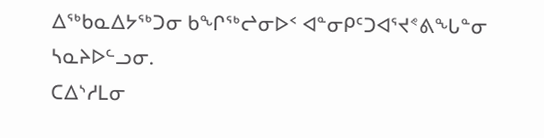ᐃᖅᑲᓇᐃᔭᖅᑐᓂ ᑲᖏᖅᖠᓂᐅᑉ ᐊᓐᓂᑭᑦᑐᐊᕐᔪᕝᕕᖓᓐᓂ ᓴᓇᔨᐅᓪᓗᓂ.
ᑕᐃᔅᓱᒪᓂ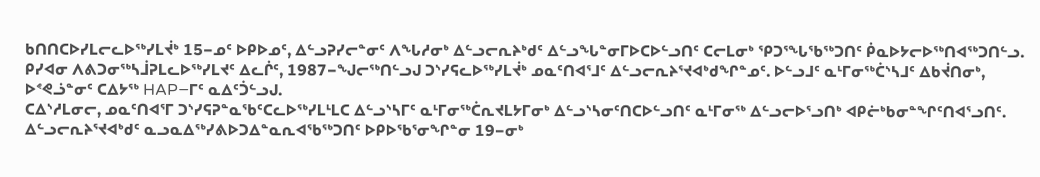ᑲᑎᑎᑕᐅᓯᒪᓕᓚᐅᖅᓯᒪᔫᒃ 15−ᓄᑦ ᐅᑭᐅᓄᑦ, ᐃᓪᓗᕈᓯᓕᓐᓂᑦ ᐱᖓᓱᓂᒃ ᐃᓪᓗᓕᕆᔨᒃᑯᑦ ᐃᓪᓗᖓᓐᓂᒥᐅᑕᐅᓪᓗᑎᑦ ᑕᓕᒪᓂᒃ ᕿᑐᕐᖓᖃᖅᑐᑎᑦ ᑮᓇᐅᔭᓕᐅᖅᑎᐊᖅᑐᑎᓪᓗ. ᑭᓯᐊᓂ ᐱᕕᑐᓂᖅᓴᒨᕈᒪᓚᐅᖅᓯᒪᔪᑦ ᐃᓚᒌᑦ, 1987−ᖑᓕᖅᑎᓪᓗᒍ ᑐᔅᓯᕋᓚᐅᖅᓯᒪᔫᒃ ᓄᓇᑦᑎᐊᕐᒧᑦ ᐃᓪᓗᓕᕆᔨᕐᔪᐊᒃᑯᖏᓐᓄᑦ. ᐅᓪᓗᒧᑦ ᓇᒻᒥᓂᖅᑖᔅᓴᒧᑦ ᐃᑲᔫᑎᓂᒃ, ᐅᕝᕙᓘᓐᓂᑦ ᑕᐃᔭᖅ HAP−ᒥᑦ ᓇᐃᑦᑑᓪᓗᒍ.
ᑕᐃᔅᓱᒪᓂᓕ, ᓄᓇᑦᑎᐊᕐᒥ ᑐᔅᓯᕋᕈᓐᓇᖃᑦᑕᓚᐅᖅᓯᒪᒻᒪᑕ ᐃᓪᓗᔅᓴᒥᑦ ᓇᒻᒥᓂᖅᑖᕆᔪᒪᔭᒥᓂᒃ ᐃᓪᓗᔅᓴᓂᑦᑎᑕᐅᓪᓗᑎᑦ ᓇᒻᒥᓂᖅ ᐃᓪᓗᓕᐅᕐᓗᑎᒃ ᐊᑭᓖᒃᑲᓂᓐᖏᑦᑎᐊᕐᓗᑎᑦ. ᐃᓪᓗᓕᕆᔨᕐᔪᐊᒃᑯᑦ ᓇᓗᓇᐃᖅᓯᕕᐅᑐᐃᓐᓇᕆᐊᖃᖅᑐᑎᑦ ᐅᑭᐅᖃᕐᓂᖏᓐᓂ 19−ᓂᒃ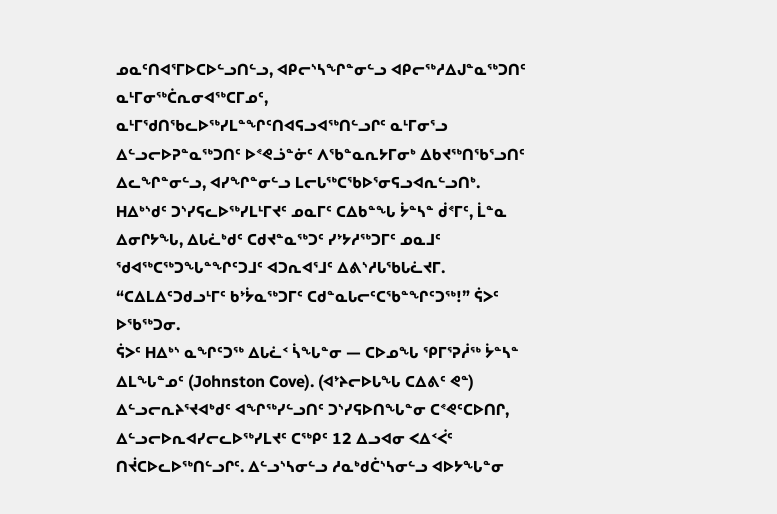ᓄᓇᑦᑎᐊᕐᒥᐅᑕᐅᓪᓗᑎᓪᓗ, ᐊᑭᓕᔅᓴᖏᓐᓂᓪᓗ ᐊᑭᓕᖅᓱᐃᒍᓐᓇᖅᑐᑎᑦ ᓇᒻᒥᓂᖅᑖᕆᓂᐊᖅᑕᒥᓄᑦ, ᓇᒻᒥᖁᑎᖃᓚᐅᖅᓯᒪᓐᖏᑦᑎᐊᕋᓗᐊᖅᑎᓪᓗᒋᑦ ᓇᒻᒥᓂᕐᓗ ᐃᓪᓗᓕᐅᕈᓐᓇᖅᑐᑎᑦ ᐅᕝᕙᓘᓐᓃᑦ ᐱᖃᓐᓇᕆᔭᒥᓂᒃ ᐃᑲᔪᖅᑎᖃᕐᓗᑎᑦ ᐃᓚᖏᓐᓂᓪᓗ, ᐊᓯᖏᓐᓂᓪᓗ ᒪᓕᒐᖅᑕᖃᐅᕐᓂᕋᓗᐊᕆᓪᓗᑎᒃ.
ᕼᐃᒃᔅᑯᑦ ᑐᔅᓯᕋᓚᐅᖅᓯᒪᒻᒥᔪᑦ ᓄᓇᒥᑦ ᑕᐃᑲᓐᖓ ᔮᓐᓴᓐ ᑰᕝᒥᑦ, ᒫᓐᓇ ᐃᓂᒋᔭᖓ, ᐃᒐᓛᒃᑯᑦ ᑕᑯᔪᓐᓇᖅᑐᑦ ᓯᔾᔭᓱᖅᑐᒥᑦ ᓄᓇᒧᑦ ᖁᐊᖅᑕᖅᑐᖓᓐᖏᑦᑐᒧᑦ ᐊᑐᕆᐊᕐᒧᑦ ᐃᕕᔅᓱᒐᖃᒐᓛᔪᒥ. “ᑕᐃᒪᐃᑦᑐᑯᓗᒻᒥᑦ ᑲᔾᔮᓇᖅᑐᒥᑦ ᑕᑯᓐᓇᒐᓕᑦᑕᖃᓐᖏᑦᑐᖅ!” ᕌᐳᑦ ᐅᖃᖅᑐᓂ.
ᕌᐳᑦ ᕼᐃᒃᔅ ᓇᖏᑦᑐᖅ ᐃᒐᓛᑉ ᓵᖓᓐᓂ — ᑕᐅᓄᖓ ᕿᒥᕐᕈᓲᖅ ᔮᓐᓴᓐ ᐃᒪᖓᓐᓄᑦ (Johnston Cove). (ᐊᔾᔨᓕᐅᒐᖓ ᑕᐃᕕᑦ ᕙᓐ)
ᐃᓪᓗᓕᕆᔨᕐᔪᐊᒃᑯᑦ ᐊᖏᖅᓯᓪᓗᑎᑦ ᑐᔅᓯᕋᐅᑎᖓᓐᓂ ᑕᕝᕙᑦᑕᐅᑎᒋ, ᐃᓪᓗᓕᐅᕆᐊᓯᓕᓚᐅᖅᓯᒪᔪᑦ ᑕᖅᑭᑦ 12 ᐃᓗᐊᓂ ᐸᐃᑉᐹᑦ ᑎᔫᑕᐅᓚᐅᖅᑎᓪᓗᒋᑦ. ᐃᓪᓗᔅᓴᓂᓪᓗ ᓱᓇᒃᑯᑖᔅᓴᓂᓪᓗ ᐊᐅᔭᖓᓐᓂ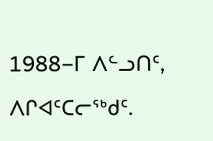1988−ᒥ ᐱᓪᓗᑎᑦ, ᐱᒋᐊᑦᑕᓕᖅᑯᑦ.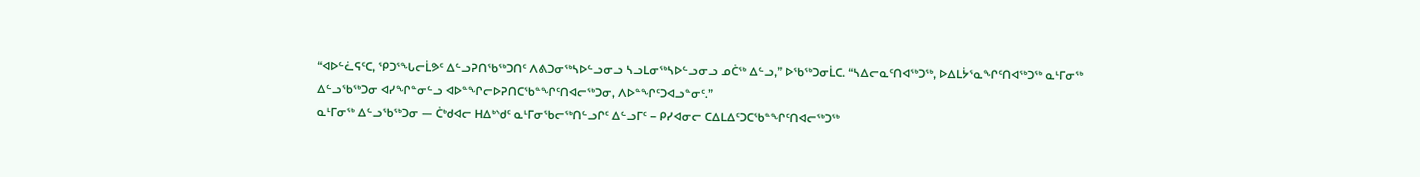“ᐊᐅᓪᓛᕋᑦᑕ, ᕿᑐᕐᖓᓕᒫᕗᑦ ᐃᓪᓗᕈᑎᖃᖅᑐᑎᑦ ᐱᕕᑐᓂᖅᓴᐅᓪᓗᓂᓗ ᓴᓗᒪᓂᖅᓴᐅᓪᓗᓂᓗ ᓄᑖᖅ ᐃᓪᓗ,” ᐅᖃᖅᑐᓂᒫᑕ. “ᓴᐃᓕᓇᑦᑎᐊᖅᑐᖅ, ᐅᐃᒪᔮᕐᓇᖏᑦᑎᐊᖅᑐᖅ ᓇᒻᒥᓂᖅ ᐃᓪᓗᖃᖅᑐᓂ ᐊᓯᖏᓐᓂᓪᓗ ᐊᐅᓐᖏᓕᐅᕈᑎᑕᖃᓐᖏᑦᑎᐊᓕᖅᑐᓂ, ᐱᐅᓐᖏᑦᑐᐊᓗᓐᓂᑦ.”
ᓇᒻᒥᓂᖅ ᐃᓪᓗᖃᖅᑐᓂ — ᑖᒃᑯᐊᓕ ᕼᐃᒃᔅᑯᑦ ᓇᒻᒥᓂᖃᓕᖅᑎᓪᓗᒋᑦ ᐃᓪᓗᒥᑦ − ᑭᓯᐊᓂᓕ ᑕᐃᒪᐃᑦᑐᑕᖃᓐᖏᑦᑎᐊᓕᖅᑐᖅ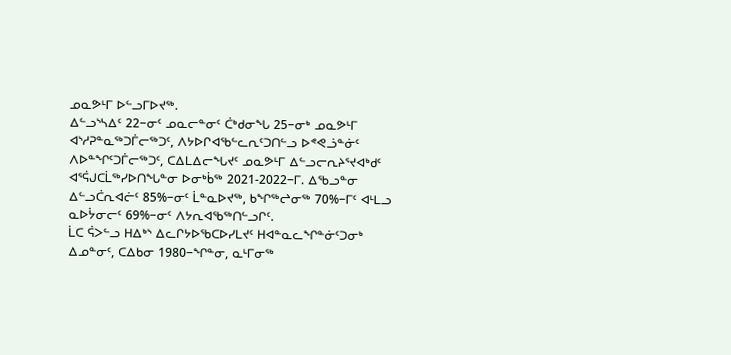ᓄᓇᕗᒻᒥ ᐅᓪᓗᒥᐅᔪᖅ.
ᐃᓪᓗᔅᓴᐃᑦ 22−ᓂᑦ ᓄᓇᓕᓐᓂᑦ ᑖᒃᑯᓂᖓ 25−ᓂᒃ ᓄᓇᕗᒻᒥ ᐊᔅᓱᕈᓐᓇᖅᑐᒦᓕᖅᑐᑦ, ᐱᔭᐅᒋᐊᖃᓪᓚᕆᑦᑐᑎᓪᓗ ᐅᕝᕙᓘᓐᓃᑦ ᐱᐅᓐᖏᑦᑐᒦᓕᖅᑐᑦ, ᑕᐃᒪᐃᓕᖓᔪᑦ ᓄᓇᕗᒻᒥ ᐃᓪᓗᓕᕆᔨᕐᔪᐊᒃᑯᑦ ᐊᕐᕌᒍᑕᒫᖅᓯᐅᑎᖓᓐᓂ ᐅᓂᒃᑳᖅ 2021-2022−ᒥ. ᐃᖃᓗᓐᓂ ᐃᓪᓗᑖᕆᐊᓖᑦ 85%−ᓂᑦ ᒫᓐᓇᐅᔪᖅ, ᑲᖏᖅᖠᓂᖅ 70%−ᒥᑦ ᐊᒻᒪᓗ ᓇᐅᔮᓂᓕᑦ 69%−ᓂᑦ ᐱᔭᕆᐊᖃᖅᑎᓪᓗᒋᑦ.
ᒫᑕ ᕌᐳᓪᓗ ᕼᐃᒃᔅ ᐃᓚᒋᔭᐅᖃᑕᐅᓯᒪᔪᑦ ᕼᐊᓐᓇᓚᖏᓐᓃᑦᑐᓂᒃ ᐃᓄᓐᓂᑦ, ᑕᐃᑲᓂ 1980−ᖏᓐᓂ, ᓇᒻᒥᓂᖅ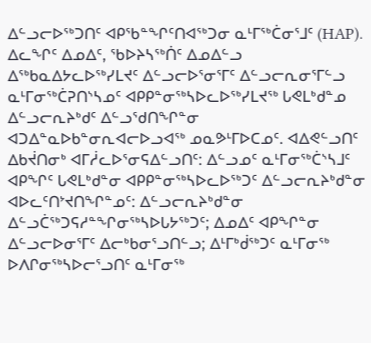ᐃᓪᓗᓕᐅᖅᑐᑎᑦ ᐊᑭᖃᓐᖏᑦᑎᐊᖅᑐᓂ ᓇᒻᒥᖅᑖᓂᕐᒧᑦ (HAP).
ᐃᓚᖏᑦ ᐃᓄᐃᑦ, ᖃᐅᔨᓴᖅᑏᑦ ᐃᓄᐃᓪᓗ ᐃᖅᑲᓇᐃᔭᓚᐅᖅᓯᒪᔪᑦ ᐃᓪᓗᓕᐅᕐᓂᕐᒥᑦ ᐃᓪᓗᓕᕆᓂᕐᒥᓪᓗ ᓇᒻᒥᓂᖅᑖᕈᑎᔅᓴᓄᑦ ᐊᑭᑭᓐᓂᖅᓴᐅᓚᐅᖅᓯᒪᔪᖅ ᒐᕙᒪᒃᑯᓐᓄ ᐃᓪᓗᓕᕆᔨᒃᑯᑦ ᐃᓪᓗᖁᑎᖏᓐᓂ ᐊᑐᐃᓐᓇᐅᑲᓐᓂᕆᐊᓕᐅᓗᐊᖅ ᓄᓇᕗᒻᒥᐅᑕᓄᑦ. ᐊᐃᕙᓪᓗᑎᑦ ᐃᑲᔫᑎᓂᒃ ᐊᒥᓲᓚᐅᕐᓂᕋᐃᓪᓗᑎᑦ: ᐃᓪᓗᓄᑦ ᓇᒻᒥᓂᖅᑖᔅᓴᒧᑦ ᐊᑭᖏᑦ ᒐᕙᒪᒃᑯᓐᓂ ᐊᑭᑭᓐᓂᖅᓴᐅᓚᐅᖅᑐᑦ ᐃᓪᓗᓕᕆᔨᒃᑯᓐᓂ ᐊᐅᓚᑦᑎᔾᔪᑎᖏᓐᓄᑦ: ᐃᓪᓗᓕᕆᔨᒃᑯᓐᓂ ᐃᓪᓗᑖᖅᑐᕋᓱᓐᖏᓂᖅᓴᐅᒐᔭᖅᑐᑦ; ᐃᓄᐃᑦ ᐊᑭᖏᓐᓂ ᐃᓪᓗᓕᐅᓂᕐᒥᑦ ᐃᓕᒃᑲᓂᕐᓗᑎᓪᓗ; ᐃᒻᒥᒃᑰᖅᑐᑦ ᓇᒻᒥᓂᖅ ᐅᐱᒋᓂᖅᓴᐅᓕᕐᓗᑎᑦ ᓇᒻᒥᓂᖅ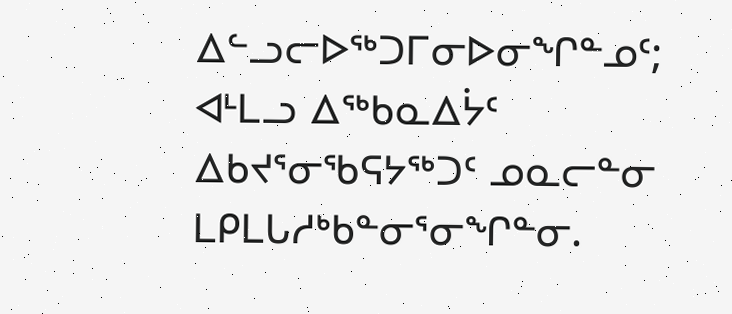ᐃᓪᓗᓕᐅᖅᑐᒥᓂᐅᓂᖏᓐᓄᑦ; ᐊᒻᒪᓗ ᐃᖅᑲᓇᐃᔮᑦ ᐃᑲᔪᕐᓂᖃᕋᔭᖅᑐᑦ ᓄᓇᓕᓐᓂ ᒪᑭᒪᒐᓱᒃᑲᓐᓂᕐᓂᖏᓐᓂ.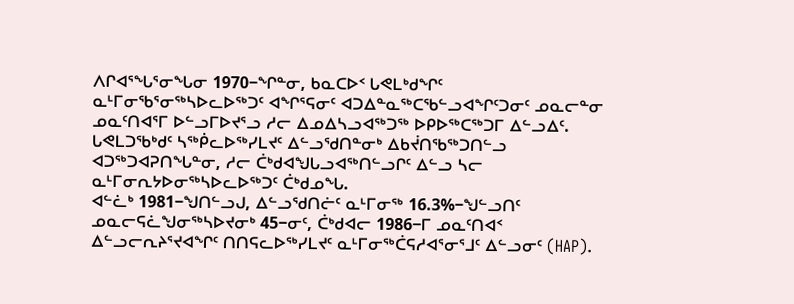ᐱᒋᐊᕐᖓᕐᓂᖓᓂ 1970−ᖏᓐᓂ, ᑲᓇᑕᐅᑉ ᒐᕙᒪᒃᑯᖏᑦ ᓇᒻᒥᓂᖃᕐᓂᖅᓴᐅᓚᐅᖅᑐᑦ ᐊᖏᕐᕋᓂᑦ ᐊᑐᐃᓐᓇᖅᑕᖃᓪᓗᐊᖏᑦᑐᓂᑦ ᓄᓇᓕᓐᓂ ᓄᓇᑦᑎᐊᕐᒥ ᐅᓪᓗᒥᐅᔪᕐᓗ ᓱᓕ ᐃᓄᐃᓴᓗᐊᖅᑐᖅ ᐅᑭᐅᖅᑕᖅᑐᒥ ᐃᓪᓗᐃᑦ. ᒐᕙᒪᑐᖃᒃᑯᑦ ᓴᖅᑮᓚᐅᖅᓯᒪᔪᑦ ᐃᓪᓗᖁᑎᓐᓂᒃ ᐃᑲᔫᑎᖃᖅᑐᑎᓪᓗ ᐊᑐᖅᑐᐊᕈᑎᖓᓐᓂ, ᓱᓕ ᑖᒃᑯᐊᖑᒐᓗᐊᖅᑎᓪᓗᒋᑦ ᐃᓪᓗ ᓴᓕ ᓇᒻᒥᓂᕆᔭᐅᓂᖅᓴᐅᓚᐅᖅᑐᑦ ᑖᒃᑯᓄᖓ.
ᐊᓪᓛᒃ 1981−ᖑᑎᓪᓗᒍ, ᐃᓪᓗᖁᑎᓖᑦ ᓇᒻᒥᓂᖅ 16.3%−ᖑᓪᓗᑎᑦ ᓄᓇᓕᕋᓛᖑᓂᖅᓴᐅᔪᓂᒃ 45−ᓂᑦ, ᑖᒃᑯᐊᓕ 1986−ᒥ ᓄᓇᑦᑎᐊᑉ ᐃᓪᓗᓕᕆᔨᕐᔪᐊᖏᑦ ᑎᑎᕋᓚᐅᖅᓯᒪᔪᑦ ᓇᒻᒥᓂᖅᑖᕋᓱᐊᕐᓂᕐᒧᑦ ᐃᓪᓗᓂᑦ (HAP).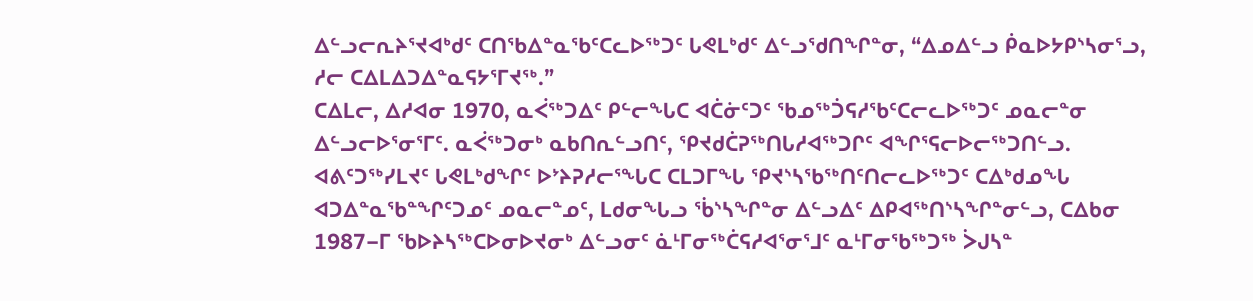ᐃᓪᓗᓕᕆᔨᕐᔪᐊᒃᑯᑦ ᑕᑎᖃᐃᓐᓇᖃᑦᑕᓚᐅᖅᑐᑦ ᒐᕙᒪᒃᑯᑦ ᐃᓪᓗᖁᑎᖏᓐᓂ, “ᐃᓄᐃᓪᓗ ᑮᓇᐅᔭᑭᔅᓴᓂᕐᓗ, ᓱᓕ ᑕᐃᒪᐃᑐᐃᓐᓇᕋᔭᕐᒥᔪᖅ.”
ᑕᐃᒪᓕ, ᐃᓱᐊᓂ 1970, ᓇᐹᖅᑐᐃᑦ ᑭᓪᓕᖓᑕ ᐊᑖᓃᑦᑐᑦ ᖃᓄᖅᑑᕋᓱᖃᑦᑕᓕᓚᐅᖅᑐᑦ ᓄᓇᓕᓐᓂ ᐃᓪᓗᓕᐅᕐᓂᕐᒥᑦ. ᓇᐹᖅᑐᓂᒃ ᓇᑲᑎᕆᓪᓗᑎᑦ, ᕿᔪᑯᑖᕈᖅᑎᒐᓱᐊᖅᑐᒋᑦ ᐊᖏᕐᕋᓕᐅᓕᖅᑐᑎᓪᓗ. ᐊᕕᑦᑐᖅᓯᒪᔪᑦ ᒐᕙᒪᒃᑯᖏᑦ ᐅᔾᔨᕈᓱᓕᕐᖓᑕ ᑕᒪᑐᒥᖓ ᕿᔪᔅᓴᖃᖅᑎᑦᑎᓕᓚᐅᖅᑐᑦ ᑕᐃᒃᑯᓄᖓ ᐊᑐᐃᓐᓇᖃᓐᖏᑦᑐᓄᑦ ᓄᓇᓕᓐᓄᑦ, ᒪᑯᓂᖓᓗ ᖄᔅᓴᖏᓐᓂ ᐃᓪᓗᐃᑦ ᐃᑭᐊᖅᑎᔅᓴᖏᓐᓂᓪᓗ, ᑕᐃᑲᓂ 1987−ᒥ ᖃᐅᔨᓴᖅᑕᐅᓂᐅᔪᓂᒃ ᐃᓪᓗᓂᑦ ᓈᒻᒥᓂᖅᑖᕋᓱᐊᕐᓂᕐᒧᑦ ᓇᒻᒥᓂᖃᖅᑐᖅ ᐴᒍᓴᓐ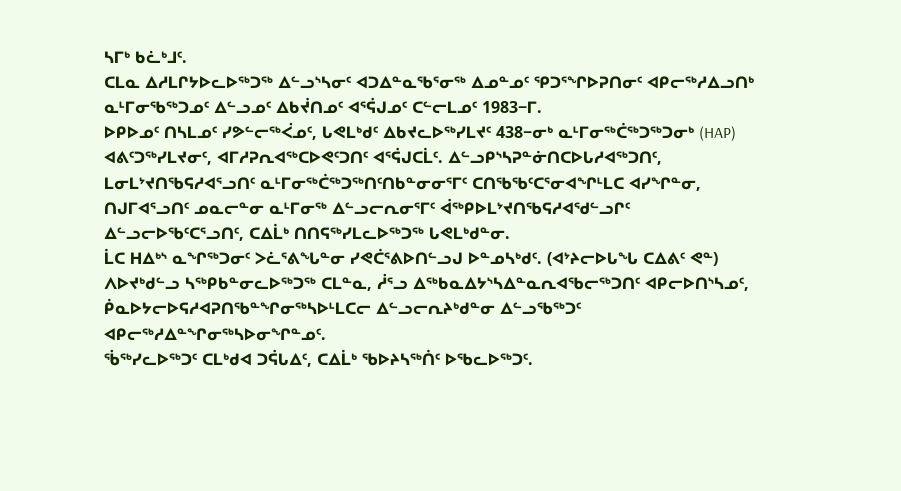ᓴᒥᒃ ᑲᓛᒃᒧᑦ.
ᑕᒪᓇ ᐃᓱᒪᒋᔭᐅᓚᐅᖅᑐᖅ ᐃᓪᓗᔅᓴᓂᑦ ᐊᑐᐃᓐᓇᖃᕐᓂᖅ ᐃᓄᓐᓄᑦ ᕿᑐᕐᖏᐅᕈᑎᓂᑦ ᐊᑭᓕᖅᓱᐃᓗᑎᒃ ᓇᒻᒥᓂᖃᖅᑐᓄᑦ ᐃᓪᓗᓄᑦ ᐃᑲᔫᑎᓄᑦ ᐊᕐᕌᒍᓄᑦ ᑕᓪᓕᒪᓄᑦ 1983−ᒥ.
ᐅᑭᐅᓄᑦ ᑎᓴᒪᓄᑦ ᓯᕗᓪᓕᖅᐹᓄᑦ, ᒐᕙᒪᒃᑯᑦ ᐃᑲᔪᓚᐅᖅᓯᒪᔪᑦ 438−ᓂᒃ ᓇᒻᒥᓂᖅᑖᖅᑐᖅᑐᓂᒃ (HAP) ᐊᕕᑦᑐᖅᓯᒪᔪᓂᑦ, ᐊᒥᓱᕈᕆᐊᖅᑕᐅᕙᑦᑐᑎᑦ ᐊᕐᕌᒍᑕᒫᑦ. ᐃᓪᓗᑭᔅᓴᕈᓐᓃᑎᑕᐅᒐᓱᐊᖅᑐᑎᑦ, ᒪᓂᒪᔾᔪᑎᖃᕋᓱᐊᕐᓗᑎᑦ ᓇᒻᒥᓂᖅᑖᖅᑐᖅᑎᑦᑎᑲᓐᓂᓂᕐᒥᑦ ᑕᑎᖃᖃᑦᑕᕐᓂᐊᖏᒻᒪᑕ ᐊᓯᖏᓐᓂ, ᑎᒍᒥᐊᕐᓗᑎᑦ ᓄᓇᓕᓐᓂ ᓇᒻᒥᓂᖅ ᐃᓪᓗᓕᕆᓂᕐᒥᑦ ᐋᖅᑭᐅᒪᔾᔪᑎᖃᕋᓱᐊᖁᓪᓗᒋᑦ ᐃᓪᓗᓕᐅᖃᑦᑕᕐᓗᑎᑦ, ᑕᐃᒫᒃ ᑎᑎᕋᖅᓯᒪᓚᐅᖅᑐᖅ ᒐᕙᒪᒃᑯᓐᓂ.
ᒫᑕ ᕼᐃᒃᔅ ᓇᖏᖅᑐᓂᑦ ᐳᓛᕐᕕᖓᓐᓂ ᓯᕙᑖᕐᕕᐅᑎᓪᓗᒍ ᐅᓐᓄᓴᒃᑯᑦ. (ᐊᔾᔨᓕᐅᒐᖓ ᑕᐃᕕᑦ ᕙᓐ)
ᐱᐅᔪᒃᑯᓪᓗ ᓴᖅᑭᑲᓐᓂᓚᐅᖅᑐᖅ ᑕᒪᓐᓇ, ᓲᕐᓗ ᐃᖅᑲᓇᐃᔭᔅᓴᐃᓐᓇᕆᐊᖃᓕᖅᑐᑎᑦ ᐊᑭᓕᐅᑎᔅᓴᓄᑦ, ᑮᓇᐅᔭᓕᐅᕋᓱᐊᕈᑎᖃᓐᖏᓂᖅᓴᐅᒻᒪᑕᓕ ᐃᓪᓗᓕᕆᔨᒃᑯᓐᓂ ᐃᓪᓗᖃᖅᑐᑦ ᐊᑭᓕᖅᓱᐃᓐᖏᓂᖅᓴᐅᓂᖏᓐᓄᑦ.
ᖄᖅᓯᓚᐅᖅᑐᑦ ᑕᒪᒃᑯᐊ ᑐᕌᒐᐃᑦ, ᑕᐃᒫᒃ ᖃᐅᔨᓴᖅᑏᑦ ᐅᖃᓚᐅᖅᑐᑦ.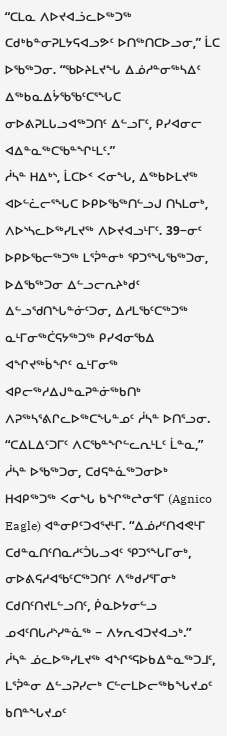“ᑕᒪᓇ ᐱᐅᔪᐊᓘᓚᐅᖅᑐᖅ ᑕᑯᒃᑲᓐᓂᕈᒪᔭᕋᐊᓗᕗᑦ ᐅᑎᖅᑎᑕᐅᓗᓂ,” ᒫᑕ ᐅᖃᖅᑐᓂ. “ᖃᐅᔨᒪᔪᖓ ᐃᓅᓱᓐᓂᖅᓴᐃᑦ ᐃᖅᑲᓇᐃᔮᖃᖃᑦᑕᕐᖓᑕ ᓂᐅᕕᕈᒪᒐᓗᐊᖅᑐᑎᑦ ᐃᓪᓗᒥᑦ, ᑭᓯᐊᓂᓕ ᐊᐃᓐᓇᖅᑕᖃᓐᖏᒻᒪᑦ.”
ᓲᓴᓐ ᕼᐃᒃᔅ, ᒫᑕᐅᑉ ᐸᓂᖓ, ᐃᖅᑲᐅᒪᔪᖅ ᐊᐅᓪᓛᓕᕐᖓᑕ ᐅᑭᐅᖃᖅᑎᓪᓗᒍ ᑎᓴᒪᓂᒃ, ᐱᐅᔅᓴᓚᐅᖅᓯᒪᔪᖅ ᐱᐅᔪᐊᓗᒻᒥᑦ. 39−ᓂᑦ ᐅᑭᐅᖃᓕᖅᑐᖅ ᒪᕐᕉᓐᓂᒃ ᕿᑐᕐᖓᖃᖅᑐᓂ, ᐅᐃᖃᖅᑐᓂ ᐃᓪᓗᓕᕆᔨᒃᑯᑦ ᐃᓪᓗᖁᑎᖓᓐᓃᑦᑐᓂ, ᐃᓱᒪᖃᑦᑕᖅᑐᖅ ᓇᒻᒥᓂᖅᑖᕋᔭᖅᑐᖅ ᑭᓯᐊᓂᖃᐃ ᐊᖏᔪᖅᑳᖏᑦ ᓇᒻᒥᓂᖅ ᐊᑭᓕᖅᓱᐃᒍᓐᓇᕈᓐᓃᖅᑲᑎᒃ ᐱᕈᖅᓴᕐᕕᒋᓚᐅᖅᑕᖓᓐᓄᑦ ᓲᓴᓐ ᐅᑎᕐᓗᓂ.
“ᑕᐃᒪᐃᑦᑐᒥᑦ ᐱᑕᖃᓐᖏᓪᓚᕆᒻᒪᑦ ᒫᓐᓇ,” ᓲᓴᓐ ᐅᖃᖅᑐᓂ, ᑕᑯᕋᓐᓈᖅᑐᓂᐅᒃ ᕼᐊᑭᖅᑐᖅ ᐸᓂᖓ ᑲᖏᖅᖠᓂᕐᒥ (Agnico Eagle) ᐊᓐᓂᑭᑦᑐᐊᕐᔪᒻᒥ. “ᐃᓅᓯᑦᑎᐊᕙᒻᒥ ᑕᑯᓐᓇᑎᑦᑎᓇᓱᑦᑑᒐᓗᐊᑦ ᕿᑐᕐᖓᒥᓂᒃ, ᓂᐅᕕᕋᓱᐊᖃᑦᑕᖅᑐᑎᑦ ᐱᖅᑯᓯᕐᒥᓂᒃ ᑕᑯᑎᑦᑎᔪᒪᓪᓗᑎᑦ, ᑮᓇᐅᔭᓂᓪᓗ ᓄᐊᑦᑎᒐᓱᔅᓯᓐᓈᖅ − ᐱᔭᕆᐊᑐᔪᐊᓗᒃ.”
ᓲᓴᓐ ᓅᓚᐅᖅᓯᒪᔪᖅ ᐊᖏᕐᕋᐅᑲᐃᓐᓇᖅᑐᒧᑦ, ᒪᕐᕉᓐᓂ ᐃᓪᓗᕈᓯᓕᒃ ᑕᓪᓕᒪᐅᓕᖅᑲᖓᔪᓄᑦ ᑲᑎᓐᖓᔪᓄᑦ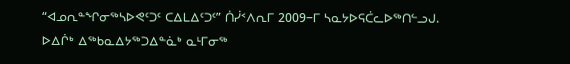“ᐊᓄᕆᓐᖏᓂᖅᓴᐅᕙᑦᑐᑦ ᑕᐃᒪᐃᑦᑐᑦ” ᑏᓰᑉᐱᕆᒥ 2009−ᒥ ᓴᓇᔭᐅᕋᑖᓚᐅᖅᑎᓪᓗᒍ. ᐅᐃᒌᒃ ᐃᖅᑲᓇᐃᔭᖅᑐᐃᓐᓈᒃ ᓇᒻᒥᓂᖅ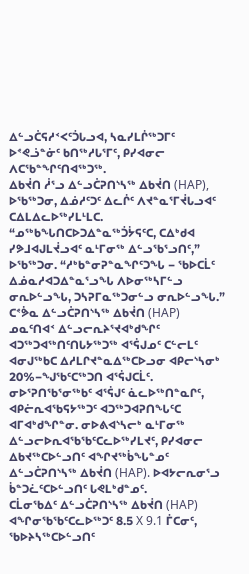ᐃᓪᓗᑖᕋᓱᑉᐸᑦᑑᒐᓗᐊ, ᓴᓇᓯᒪᒌᖅᑐᒥᑦ ᐅᕝᕙᓘᓐᓃᑦ ᑲᑎᖅᓱᒐᕐᒥᑦ, ᑭᓯᐊᓂᓕ ᐱᑕᖃᓐᖏᑦᑎᐊᖅᑐᖅ.
ᐃᑲᔫᑎ ᓲᕐᓗ ᐃᓪᓗᑖᕈᑎᔅᓴᖅ ᐃᑲᔫᑎ (HAP), ᐅᖃᖅᑐᓂ, ᐃᓅᓱᑦᑐᑦ ᐃᓚᒌᑦ ᐱᔪᓐᓇᕐᒥᔫᒐᓗᐊᑦ ᑕᐃᒪᐃᓚᐅᖅᓯᒪᒻᒪᑕ.
“ᓄᖅᑲᖓᑎᑕᐅᑐᐃᓐᓇᖅᑑᔮᕋᑦᑕ, ᑕᐃᒃᑯᐊ ᓯᕗᒧᐊᒍᒪᔫᓗᐊᑦ ᓇᒻᒥᓂᖅ ᐃᓪᓗᖃᕐᓗᑎᑦ,” ᐅᖃᖅᑐᓂ. “ᓱᒃᑲᓐᓂᕈᓐᓇᖏᑦᑐᖓ − ᖃᐅᑕᒫᑦ ᐃᓅᓇᓱᐊᑐᐃᓐᓇᕐᓗᖓ ᐱᐅᓂᖅᓴᒥᓪᓗ ᓂᕆᐅᓪᓗᖓ, ᑐᓴᕈᒥᓇᖅᑐᓂᓪᓗ ᓂᕆᐅᓪᓗᖓ.”
ᑕᕝᕘᓇ ᐃᓪᓗᑖᕈᑎᔅᓴᖅ ᐃᑲᔫᑎ (HAP) ᓄᓇᑦᑎᐊᑉ ᐃᓪᓗᓕᕆᔨᕐᔪᐊᒃᑯᖏᑦ ᐊᑐᖅᑐᐊᖅᑎᑦᑎᒐᔭᖅᑐᖅ ᐊᕐᕌᒍᓄᑦ ᑕᓪᓕᒪᑦ ᐊᓂᒍᖅᑲᑕ ᐃᓱᒪᒋᔪᓐᓇᐃᖅᑕᐅᓗᓂ ᐊᑭᓕᔅᓴᓂᒃ 20%−ᖑᖃᑦᑕᖅᑐᑎ ᐊᕐᕌᒍᑕᒫᑦ. ᓂᐅᕐᕈᑎᖃᕐᓂᖅᑲᑦ ᐊᕐᕌᒍᑦ ᓈᓚᐅᖅᑎᓐᓇᒋᑦ, ᐊᑭᓖᕆᐊᖃᕋᔭᖅᑐᑦ ᐊᑐᖅᑐᐊᕈᑎᖓᑦᑕ ᐊᒥᐊᒃᑯᖏᓐᓂ. ᓂᐅᕕᐊᔅᓴᓕᒃ ᓇᒻᒥᓂᖅ ᐃᓪᓗᓕᐅᕆᐊᖃᖃᑦᑕᓚᐅᖅᓯᒪᔪᑦ, ᑭᓯᐊᓂᓕ ᐃᑲᔪᖅᑕᐅᓪᓗᑎᑦ ᐊᖏᔪᖅᑳᖓᓐᓄᑦ ᐃᓪᓗᑖᕈᑎᔅᓴᖅ ᐃᑲᔫᑎ (HAP). ᐅᐊᔭᓕᕆᓂᕐᓗ ᑳᓐᑐᓛᑦᑕᐅᓪᓗᑎᑦ ᒐᕙᒪᒃᑯᓐᓄᑦ.
ᑕᒫᓂᖃᐃᑦ ᐃᓪᓗᑖᕈᑎᔅᓴᖅ ᐃᑲᔫᑎ (HAP) ᐊᖏᓂᖃᖃᑦᑕᓚᐅᖅᑐᑦ 8.5 X 9.1 ᒦᑕᓂᑦ, ᖃᐅᔨᓴᖅᑕᐅᓪᓗᑎᑦ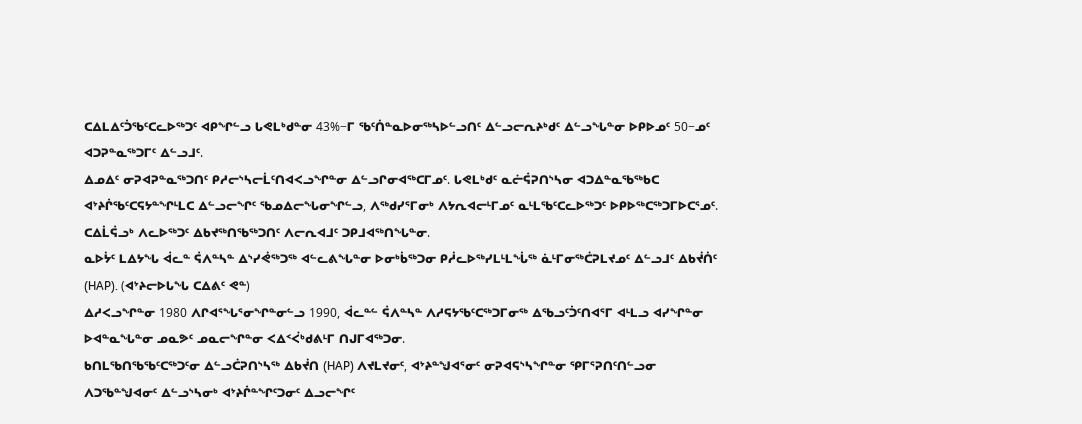ᑕᐃᒪᐃᑦᑑᖃᑦᑕᓚᐅᖅᑐᑦ ᐊᑭᖏᓪᓗ ᒐᕙᒪᒃᑯᓐᓂ 43%−ᒥ ᖃᑦᑏᓐᓇᐅᓂᖅᓴᐅᓪᓗᑎᑦ ᐃᓪᓗᓕᕆᔨᒃᑯᑦ ᐃᓪᓗᖓᓐᓂ ᐅᑭᐅᓄᑦ 50−ᓄᑦ ᐊᑐᕈᓐᓇᖅᑐᒥᑦ ᐃᓪᓗᒧᑦ.
ᐃᓄᐃᑦ ᓂᕈᐊᕈᓐᓇᖅᑐᑎᑦ ᑭᓱᓕᔅᓴᓕᒫᑦᑎᐊᐸᓗᖏᓐᓂ ᐃᓪᓗᒋᓂᐊᖅᑕᒥᓄᑦ. ᒐᕙᒪᒃᑯᑦ ᓇᓖᕌᕈᑎᔅᓴᓂ ᐊᑐᐃᓐᓇᖃᖅᑲᑕ ᐊᔾᔨᒌᖃᑦᑕᕋᔭᓐᖏᒻᒪᑕ ᐃᓪᓗᓕᖏᑦ ᖃᓄᐃᓕᖓᓂᖏᓪᓗ, ᐱᖅᑯᓯᕐᒥᓂᒃ ᐱᔭᕆᐊᓕᒻᒥᓄᑦ ᓇᒻᒪᖃᑦᑕᓚᐅᖅᑐᑦ ᐅᑭᐅᖅᑕᖅᑐᒥᐅᑕᕐᓄᑦ. ᑕᐃᒫᕌᓗᒃ ᐱᓚᐅᖅᑐᑦ ᐃᑲᔪᖅᑎᖃᖅᑐᑎᑦ ᐱᓕᕆᐊᒧᑦ ᑐᑭᒧᐊᖅᑎᖓᓐᓂ.
ᓇᐅᔮᑦ ᒪᐃᔭᖓ ᐋᓚᓐ ᕌᐱᓐᓴᓐ ᐃᔅᓯᕚᖅᑐᖅ ᐊᓪᓚᕕᖓᓐᓂ ᐅᓂᒃᑳᖅᑐᓂ ᑭᓲᓚᐅᖅᓯᒪᒻᒪᖔᖅ ᓈᒻᒥᓂᖅᑖᕈᒪᔪᓄᑦ ᐃᓪᓗᒧᑦ ᐃᑲᔫᑏᑦ (HAP). (ᐊᔾᔨᓕᐅᒐᖓ ᑕᐃᕕᑦ ᕙᓐ)
ᐃᓱᐸᓗᖏᓐᓂ 1980 ᐱᒋᐊᕐᖓᕐᓂᖏᓐᓂᓪᓗ 1990, ᐋᓚᓐᓪ ᕌᐱᓐᓴᓐ ᐱᓱᕋᔭᖃᑦᑕᖅᑐᒥᓂᖅ ᐃᖃᓗᑦᑑᑦᑎᐊᕐᒥ ᐊᒻᒪᓗ ᐊᓯᖏᓐᓂ ᐅᐊᓐᓇᖓᓐᓂ ᓄᓇᕗᑦ ᓄᓇᓕᖏᓐᓂ ᐸᐃᑉᐹᒃᑯᕕᒻᒥ ᑎᒍᒥᐊᖅᑐᓂ.
ᑲᑎᒪᖃᑎᖃᖃᑦᑕᖅᑐᑦᓂ ᐃᓪᓗᑖᕈᑎᔅᓴᖅ ᐃᑲᔫᑎ (HAP) ᐱᔪᒪᔪᓂᑦ, ᐊᔾᔨᓐᖑᐊᕐᓂᑦ ᓂᕈᐊᕋᔅᓴᖏᓐᓂ ᕿᒥᕐᕈᑎᑦᑎᓪᓗᓂ ᐱᑐᖃᓐᖑᐊᓂᑦ ᐃᓪᓗᔅᓴᓂᒃ ᐊᔾᔨᒌᓐᖏᑦᑐᓂᑦ ᐃᓗᓕᖏᑦ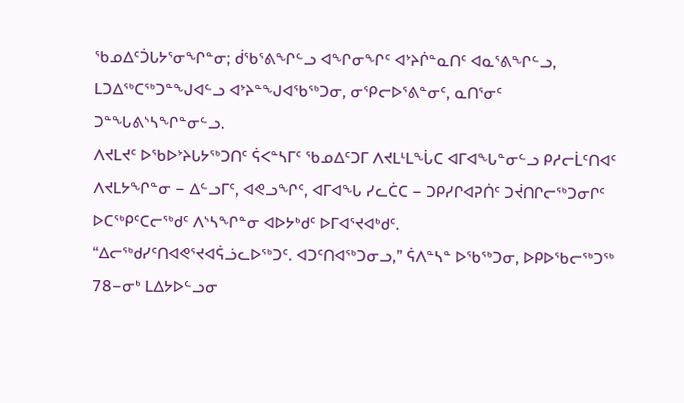ᖃᓄᐃᑦᑑᒐᔭᕐᓂᖏᓐᓂ; ᑰᖃᕐᕕᖏᓪᓗ ᐊᖏᓂᖏᑦ ᐊᔾᔨᒌᓐᓇᑎᑦ ᐊᓇᕐᕕᖏᓪᓗ, ᒪᑐᐃᖅᑕᖅᑐᓐᖑᐊᓪᓗ ᐊᔾᔨᓐᖑᐊᖃᖅᑐᓂ, ᓂᕿᓕᐅᕐᕕᓐᓂᑦ, ᓇᑎᕐᓂᑦ ᑐᓐᖓᕕᔅᓴᖏᓐᓂᓪᓗ.
ᐱᔪᒪᔪᑦ ᐅᖃᐅᔾᔨᒐᔭᖅᑐᑎᑦ ᕌᐸᓐᓴᒥᑦ ᖃᓄᐃᑦᑐᒥ ᐱᔪᒪᒻᒪᖔᑕ ᐊᒥᐊᖓᓐᓂᓪᓗ ᑭᓱᓕᒫᑦᑎᐊᑦ ᐱᔪᒪᔭᖏᓐᓂ − ᐃᓪᓗᒥᑦ, ᐊᕙᓗᖏᑦ, ᐊᒥᐊᖓ ᓯᓚᑖᑕ − ᑐᑭᓯᒋᐊᕈᑏᑦ ᑐᔫᑎᒋᓕᖅᑐᓂᒋᑦ ᐅᑕᖅᑭᑦᑕᓕᖅᑯᑦ ᐱᔅᓴᖏᓐᓂ ᐊᐅᔭᒃᑯᑦ ᐅᒥᐊᕐᔪᐊᒃᑯᑦ.
“ᐃᓕᖅᑯᓯᑦᑎᐊᕙᕐᔪᐊᕌᓘᓚᐅᖅᑐᑦ. ᐊᑐᑦᑎᐊᖅᑐᓂᓗ,” ᕌᐱᓐᓴᓐ ᐅᖃᖅᑐᓂ, ᐅᑭᐅᖃᓕᖅᑐᖅ 78−ᓂᒃ ᒪᐃᔭᐅᓪᓗᓂ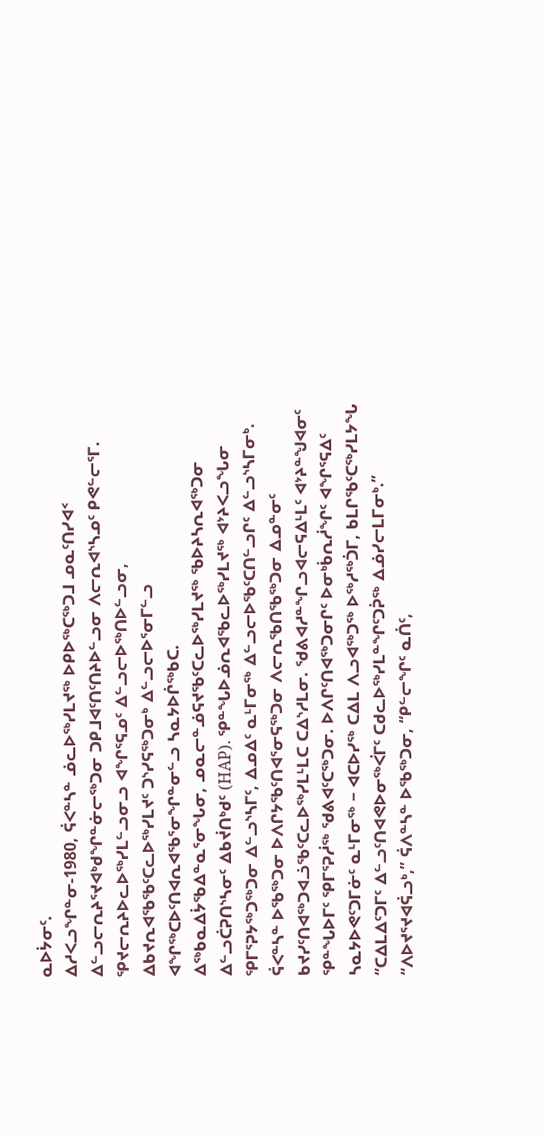ᓇᐅᔮᓂᑦ.
ᐃᓱᐸᓗᖏᓐᓂ-1980, ᕌᐸᓐᓴᓐ ᓅᓚᐅᖅᓯᒪᔪᖅ ᐅᑭᐅᖅᑕᖅᑐᒧ ᓄᓇᑦᑎᓯᐊᑉ ᐃᓪᓗᓕᕆᔨᕐᔪᐊᒃᑯᖏᓐᓃᓕᖅᑐᓂ ᑐᑭᒧᐊᑦᑎᑦᑎᔨᐅᓪᓗᓂ ᐱᓕᕆᐊᔅᓴᓄᑦ ᑭᕙᓪᓕᕐᒥ. ᕿᔪᓕᕆᔨᐅᓚᐅᖅᓯᒪᓪᓗᓂᓗ ᐊᖏᕐᕋᓄᑦ ᐃᓪᓗᓕᐅᖅᑎᐅᓪᓗᓂ, ᐃᑲᔪᕆᐊᖃᖃᑦᑕᓚᐅᖅᓯᒪᔪᑦ ᑐᔅᓯᕋᖅᑐᓂᒃ ᐃᓪᓗᓕᐅᕐᓂᒥᓪᓗ ᐊᖏᖅᑕᐅᑦᑎᐊᕆᐊᖃᕐᓂᖏᓐᓂᓪᓗ ᓴᓇᔭᐅᒌᖅᑲᑕ.
ᐃᖅᑲᓇᐃᔮᖃᐃᓐᓇᕐᓂᖓᓂ, ᓄᓇᓕᓐᓅᕋᔪᖃᑦᑕᓚᐅᖅᓯᒪᔪᖅ ᖃᐅᔨᓴᕆᐊᖅᑐᓂ ᐃᓪᓗᑖᕈᑎᔅᓴᓂᑦ ᐃᑲᔫᑎᒃᑯᑦ (HAP). ᕿᓐᖓᐅᓅᕆᐊᖃᓚᐅᖅᓯᒪᔪᖅ ᐊᔾᔨᐸᓗᖓᓂ ᕿᒥᕐᕈᔭᖅᑐᖅᑐᓂ ᐃᓪᓗᔅᓴᒥᑦ, ᐃᓄᐃᑦ ᓇᒻᒥᓂᖅ ᐃᓪᓗᓕᐅᖃᑦᑕᑎᓪᓗᒋᑦ ᐃᓪᓗᔅᓴᒥᓂᒃ.
ᕌᐸᓐᓴᓐ ᐅᖃᖅᑐᓂ ᐅᐱᒋᔭᖃᑦᑎᐊᕐᓂᕋᖅᑐᓂ ᐱᓕᕆᖃᑎᖃᖅᑐᓂ ᐃᓄᓐᓂᑦ ᑲᔪᓯᑦᑎᐊᖅᑐᐊᓘᖃᑦᑕᓚᐅᖅᓯᒪᒻᒪᑕ ᑕᐃᔅᓱᒪᓂ. ᖁᕕᐊᓱᓐᖏᓗᐊᓕᕋᐃᒻᒪᑦ ᐊᔾᔨᓐᖑᐊᓂᑦ ᕿᓐᖓᐅᒥᑦ ᕿᒥᕐᕈᓲᖅ ᖁᕕᐊᑦᑕᖅᑐᓂ. ᐅᐱᒋᑦᑎᐊᖅᑐᓂᒋᑦ ᐅᓂᒃᑳᕆᓲᖏᑦ ᐊᖏᕐᕋᐃᑦ ᓴᓇᔭᐅᕙᑦᑐᒥᓃᑦ ᓇᒻᒥᓂᖅ − ᐊᑕᐅᓯᖅ ᑕᐃᒪ ᐱᓗᐊᖅᑐᖅ ᐅᖅᓱᖅᑑᒥ, ᑲᒪᒋᖃᑦᑕᖅᓯᒪᔭᖓ “ᑕᐃᒪᐃᑦᑐᒥᑦ ᐃᓪᓗᑦᑎᐊᕙᐅᓂᖅᐹᒥᑦ ᑕᑯᓚᐅᖅᓯᒪᓐᖏᑦᑐᕉᖅ ᐃᓅᓯᓕᒪᒥᓂᒃ.”
“ᐱᐅᔪᕐᔪᐊᕌᓗᒃ,” ᕌᐱᓐᓴᓐ ᐅᖃᖅᑐᓂ, “ᑭᓪᓕᖏᑦ ᓇᑏᑦ,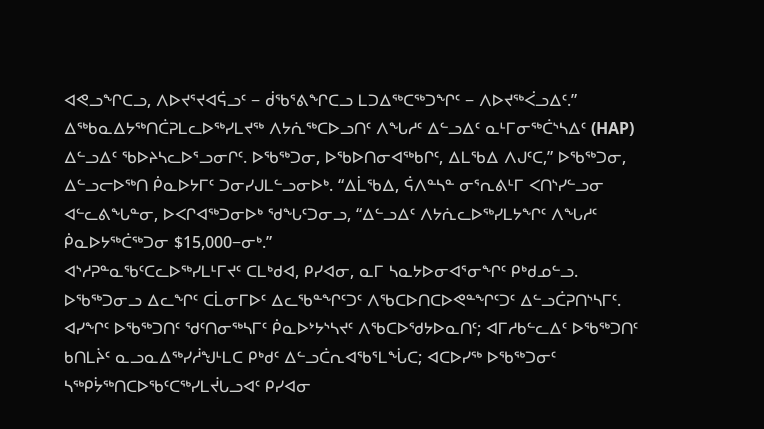ᐊᕙᓗᖏᑕᓗ, ᐱᐅᔪᕐᔪᐊᕌᓗᑦ − ᑰᖃᕐᕕᖏᑕᓗ ᒪᑐᐃᖅᑕᖅᑐᖏᑦ − ᐱᐅᔪᖅᐹᓗᐃᑦ.” ᐃᖅᑲᓇᐃᔭᖅᑎᑖᕈᒪᓚᐅᖅᓯᒪᔪᖅ ᐱᔭᕇᖅᑕᐅᓗᑎᑦ ᐱᖓᓱᑦ ᐃᓪᓗᐃᑦ ᓇᒻᒥᓂᖅᑖᔅᓴᐃᑦ (HAP) ᐃᓪᓗᐃᑦ ᖃᐅᔨᓴᓚᐅᕐᓗᓂᒋᑦ. ᐅᖃᖅᑐᓂ, ᐅᖃᐅᑎᓂᐊᖅᑲᒋᑦ, ᐃᒪᖃᐃ ᐱᒍᑦᑕ,” ᐅᖃᖅᑐᓂ, ᐃᓪᓗᓕᐅᖅᑎ ᑮᓇᐅᔭᒥᑦ ᑐᓂᓯᒍᒪᓪᓗᓂᐅᒃ. “ᐃᒫᖃᐃ, ᕌᐱᓐᓴᓐ ᓂᕐᕆᕕᒻᒥ ᐸᑎᔅᓯᓪᓗᓂ ᐊᓪᓚᕕᖓᓐᓂ, ᐅᐸᒋᐊᖅᑐᓂᐅᒃ ᖁᖓᑦᑐᓂᓗ, “ᐃᓪᓗᐃᑦ ᐱᔭᕇᓚᐅᖅᓯᒪᔭᖏᑦ ᐱᖓᓱᑦ ᑮᓇᐅᔭᖅᑖᖅᑐᓂ $15,000−ᓂᒃ.”
ᐊᔅᓱᕈᓐᓇᖃᑦᑕᓚᐅᖅᓯᒪᒻᒥᔪᑦ ᑕᒪᒃᑯᐊ, ᑭᓯᐊᓂ, ᓇᒥ ᓴᓇᔭᐅᓂᐊᕐᓂᖏᑦ ᑭᒃᑯᓄᓪᓗ.
ᐅᖃᖅᑐᓂᓗ ᐃᓚᖏᑦ ᑕᒫᓂᒥᐅᑦ ᐃᓚᖃᓐᖏᑦᑐᑦ ᐱᖃᑕᐅᑎᑕᐅᕙᓐᖏᑦᑐᑦ ᐃᓪᓗᑖᕈᑎᔅᓴᒥᑦ. ᐊᓯᖏᑦ ᐅᖃᖅᑐᑎᑦ ᖁᑦᑎᓂᖅᓴᒥᑦ ᑮᓇᐅᔾᔭᔅᓴᔪᑦ ᐱᖃᑕᐅᖁᔭᐅᓇᑎᑦ; ᐊᒥᓱᑲᓪᓚᐃᑦ ᐅᖃᖅᑐᑎᑦ ᑲᑎᒪᔩᑦ ᓇᓗᓇᐃᖅᓯᓲᖑᒻᒪᑕ ᑭᒃᑯᑦ ᐃᓪᓗᑖᕆᐊᖃᕐᒪᖔᑕ; ᐊᑕᐅᓯᖅ ᐅᖃᖅᑐᓂᑦ ᓴᖅᑭᔮᖅᑎᑕᐅᖃᑦᑕᖅᓯᒪᔫᒐᓗᐊᑦ ᑭᓯᐊᓂ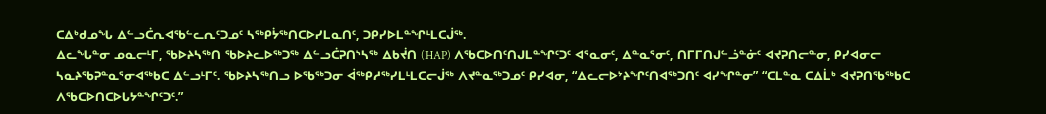ᑕᐃᒃᑯᓄᖓ ᐃᓪᓗᑖᕆᐊᖃᓪᓚᕆᑦᑐᓄᑦ ᓴᖅᑭᔮᖅᑎᑕᐅᓯᒪᓇᑎᑦ, ᑐᑭᓯᐅᒪᓐᖏᒻᒪᑕᒎᖅ.
ᐃᓚᖓᓐᓂ ᓄᓇᓕᒻᒥ, ᖃᐅᔨᓴᖅᑎ ᖃᐅᔨᓚᐅᖅᑐᖅ ᐃᓪᓗᑖᕈᑎᔅᓴᖅ ᐃᑲᔫᑎ (HAP) ᐱᖃᑕᐅᑎᑦᑎᒍᒪᓐᖏᑦᑐᑦ ᐊᕐᓇᓂᑦ, ᐃᓐᓇᕐᓂᑦ, ᑎᒥᒥᑎᒍᓪᓘᓐᓃᑦ ᐊᔪᕈᑎᓕᓐᓂ, ᑭᓯᐊᓂᓕ ᓴᓇᔨᖃᕈᓐᓇᕐᓂᐊᖅᑲᑕ ᐃᓪᓗᒻᒥᑦ. ᖃᐅᔨᓴᖅᑎᓗ ᐅᖃᖅᑐᓂ ᐋᖅᑭᓱᖅᓯᒪᒻᒪᑕᓕᒎᖅ ᐱᔪᓐᓇᖅᑐᓄᑦ ᑭᓯᐊᓂ, “ᐃᓚᓕᐅᔾᔨᖏᑦᑎᐊᖅᑐᑎᑦ ᐊᓯᖏᓐᓂ” “ᑕᒪᓐᓇ ᑕᐃᒫᒃ ᐊᔪᕈᑎᖃᖅᑲᑕ ᐱᖃᑕᐅᑎᑕᐅᒐᔭᓐᖏᑦᑐᑦ.”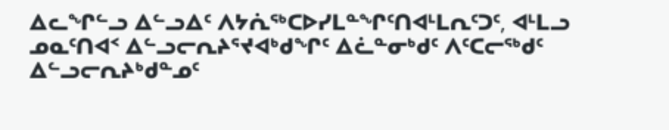ᐃᓚᖏᓪᓗ ᐃᓪᓗᐃᑦ ᐱᔭᕇᖅᑕᐅᓯᒪᓐᖏᑦᑎᐊᒻᒪᕆᑦᑐᑦ, ᐊᒻᒪᓗ ᓄᓇᑦᑎᐊᑉ ᐃᓪᓗᓕᕆᔨᕐᔪᐊᒃᑯᖏᑦ ᐃᓛᓐᓂᒃᑯᑦ ᐱᑦᑕᓕᖅᑯᑦ ᐃᓪᓗᓕᕆᔨᒃᑯᓐᓄᑦ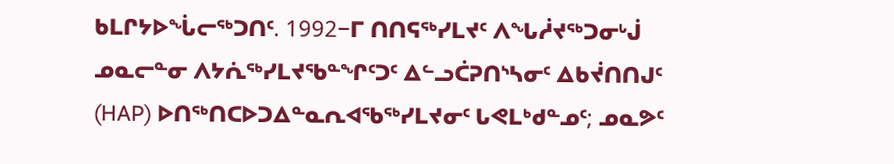ᑲᒪᒋᔭᐅᖔᓕᖅᑐᑎᑦ. 1992−ᒥ ᑎᑎᕋᖅᓯᒪᔪᑦ ᐱᖓᓲᔪᖅᑐᓂᒡᒎ ᓄᓇᓕᓐᓂ ᐱᔭᕇᖅᓯᒪᔪᖃᓐᖏᑦᑐᑦ ᐃᓪᓗᑖᕈᑎᔅᓴᓂᑦ ᐃᑲᔫᑎᑎᒍᑦ (HAP) ᐅᑎᖅᑎᑕᐅᑐᐃᓐᓇᕆᐊᖃᖅᓯᒪᔪᓂᑦ ᒐᕙᒪᒃᑯᓐᓄᑦ; ᓄᓇᕗᑦ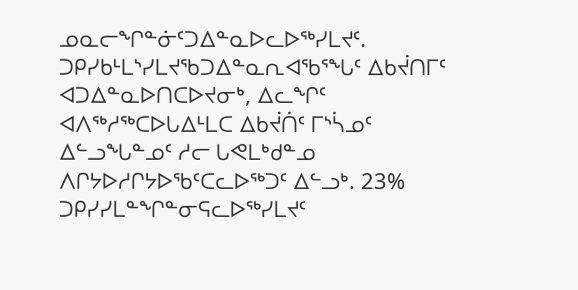ᓄᓇᓕᖏᓐᓃᑦᑐᐃᓐᓇᐅᓚᐅᖅᓯᒪᔪᑦ.
ᑐᑭᓯᑲᒻᒪᔅᓯᒪᔪᖃᑐᐃᓐᓇᕆᐊᖃᕐᖓᑦ ᐃᑲᔫᑎᒥᑦ ᐊᑐᐃᓐᓇᐅᑎᑕᐅᔪᓂᒃ, ᐃᓚᖏᑦ ᐊᐱᖅᓱᖅᑕᐅᒐᐃᒻᒪᑕ ᐃᑲᔫᑏᑦ ᒥᔅᓵᓄᑦ ᐃᓪᓗᖓᓐᓄᑦ ᓱᓕ ᒐᕙᒪᒃᑯᓐᓄ ᐱᒋᔭᐅᓱᒋᔭᐅᖃᑦᑕᓚᐅᖅᑐᑦ ᐃᓪᓗᒃ. 23% ᑐᑭᓯᓯᒪᓐᖏᓐᓂᕋᓚᐅᖅᓯᒪᔪᑦ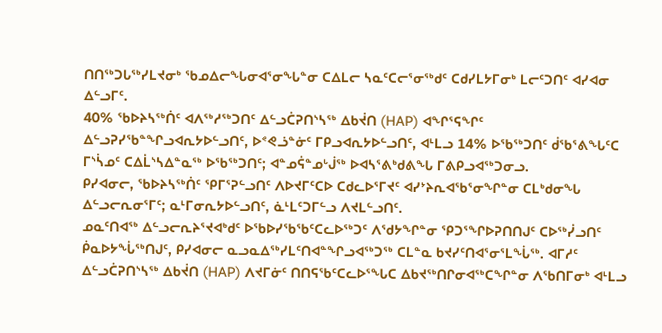ᑎᑎᖅᑐᒐᖅᓯᒪᔪᓂᒃ ᖃᓄᐃᓕᖓᓂᐊᕐᓂᖓᓐᓂ ᑕᐃᒪᓕ ᓴᓇᑦᑕᓕᕐᓂᖅᑯᑦ ᑕᑯᓯᒪᔭᒥᓂᒃ ᒪᓕᑦᑐᑎᑦ ᐊᓯᐊᓂ ᐃᓪᓗᒥᑦ.
40% ᖃᐅᔨᓴᖅᑏᑦ ᐊᐱᖅᓱᖅᑐᑎᑦ ᐃᓪᓗᑖᕈᑎᔅᓴᖅ ᐃᑲᔫᑎ (HAP) ᐊᖏᕐᕋᖏᑦ ᐃᓪᓗᕈᓯᖃᓐᖏᓗᐊᕆᔭᐅᓪᓗᑎᑦ, ᐅᕝᕙᓘᓐᓃᑦ ᒥᑭᓗᐊᕆᔭᐅᓪᓗᑎᑦ, ᐊᒻᒪᓗ 14% ᐅᖃᖅᑐᑎᑦ ᑰᖃᕐᕕᖓᑦᑕ ᒥᔅᓵᓄᑦ ᑕᐃᒫᔅᓴᐃᓐᓇᖅ ᐅᖃᖅᑐᑎᑦ; ᐊᓐᓄᕌᓐᓄᒡᒎᖅ ᐅᐊᓴᕐᕕᒃᑯᕕᖓ ᒥᕕᑭᓗᐊᖅᑐᓂᓗ.
ᑭᓯᐊᓂᓕ, ᖃᐅᔨᓴᖅᑏᑦ ᕿᒥᕐᕈᓪᓗᑎᑦ ᐱᐅᔪᒥᑦᑕᐅ ᑕᑯᓚᐅᕐᒥᔪᑦ ᐊᓯᔾᔨᕆᐊᖃᕐᓂᖏᓐᓂ ᑕᒪᒃᑯᓂᖓ ᐃᓪᓗᓕᕆᓂᕐᒥᑦ; ᓇᒻᒥᓂᕆᔭᐅᓪᓗᑎᑦ, ᓈᒻᒪᑦᑐᒥᓪᓗ ᐱᔪᒪᓪᓗᑎᑦ.
ᓄᓇᑦᑎᐊᖅ ᐃᓪᓗᓕᕆᔨᕐᔪᐊᒃᑯᑦ ᐅᖃᐅᓯᖃᖃᑦᑕᓚᐅᖅᑐᑦ ᐱᖁᔭᖏᓐᓂ ᕿᑐᕐᖏᐅᕈᑎᑎᒍᑦ ᑕᐅᖅᓰᓗᑎᑦ ᑮᓇᐅᔭᖔᖅᑎᒍᑦ, ᑭᓯᐊᓂᓕ ᓇᓗᓇᐃᖅᓯᒪᑦᑎᐊᓐᖏᓗᐊᖅᑐᖅ ᑕᒪᓐᓇ ᑲᔪᓯᑦᑎᐊᕐᓂᕐᒪᖔᖅ. ᐊᒥᓱᑦ ᐃᓪᓗᑖᕈᑎᔅᓴᖅ ᐃᑲᔫᑎ (HAP) ᐱᔪᒥᓃᑦ ᑎᑎᕋᖃᑦᑕᓚᐅᕐᖓᑕ ᐃᑲᔪᖅᑎᒋᓂᐊᖅᑕᖏᓐᓂ ᐱᖃᑎᒥᓂᒃ ᐊᒻᒪᓗ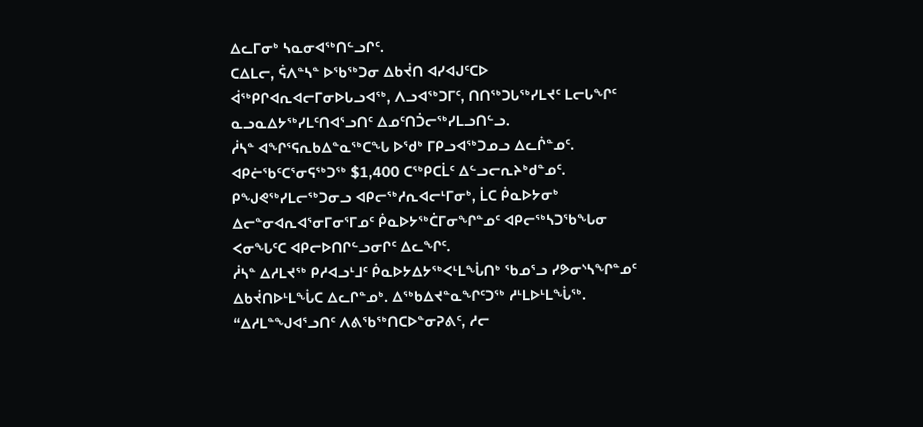ᐃᓚᒥᓂᒃ ᓴᓇᓂᐊᖅᑎᓪᓗᒋᑦ.
ᑕᐃᒪᓕ, ᕌᐱᓐᓴᓐ ᐅᖃᖅᑐᓂ ᐃᑲᔫᑎ ᐊᓯᐊᒍᑦᑕᐅ ᐋᖅᑭᒋᐊᕆᐊᓕᒥᓂᐅᒐᓗᐊᖅ, ᐱᓗᐊᖅᑐᒥᑦ, ᑎᑎᖅᑐᒐᖅᓯᒪᔪᑦ ᒪᓕᒐᖏᑦ ᓇᓗᓇᐃᔭᖅᓯᒪᑦᑎᐊᕐᓗᑎᑦ ᐃᓄᑦᑎᑑᓕᖅᓯᒪᓗᑎᓪᓗ.
ᓲᓴᓐ ᐊᖏᕐᕋᕆᑲᐃᓐᓇᖅᑕᖓ ᐅᖁᒃ ᒥᑭᓗᐊᖅᑐᓄᓗ ᐃᓚᒌᓐᓄᑦ. ᐊᑭᓖᖃᑦᑕᕐᓂᕋᖅᑐᖅ $1,400 ᑕᖅᑭᑕᒫᑦ ᐃᓪᓗᓕᕆᔨᒃᑯᓐᓄᑦ. ᑭᖑᕙᖅᓯᒪᓕᖅᑐᓂᓗ ᐊᑭᓕᖅᓱᕆᐊᓕᒻᒥᓂᒃ, ᒫᑕ ᑮᓇᐅᔭᓂᒃ ᐃᓕᓐᓂᐊᕆᐊᕐᓂᒥᓂᕐᒥᓄᑦ ᑮᓇᐅᔭᖅᑖᒥᓂᖏᓐᓄᑦ ᐊᑭᓕᖅᓴᑐᖃᖓᓂ ᐸᓂᖓᑦᑕ ᐊᑭᓕᐅᑎᒋᓪᓗᓂᒋᑦ ᐃᓚᖏᑦ.
ᓲᓴᓐ ᐃᓱᒪᔪᖅ ᑭᓱᐊᓗᒻᒧᑦ ᑮᓇᐅᔭᐃᔭᖅᐸᒻᒪᖔᑎᒃ ᖃᓄᕐᓗ ᓯᕗᓂᔅᓴᖏᓐᓄᑦ ᐃᑲᔫᑎᐅᒻᒪᖔᑕ ᐃᓚᒋᓐᓄᒃ. ᐃᖅᑲᐃᔪᓐᓇᖏᑦᑐᖅ ᓱᒻᒪᐅᒻᒪᖔᖅ.
“ᐃᓱᒪᓐᖑᐊᕐᓗᑎᑦ ᐱᕕᖃᖅᑎᑕᐅᓐᓂᕈᕕᑦ, ᓱᓕ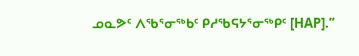ᓄᓇᕗᑦ ᐱᖃᕐᓂᖅᑲᑦ ᑭᓱᖃᕋᔭᕐᓂᖅᑭᑦ [HAP].”